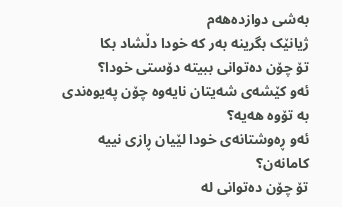بەشی دوازدەهەم
ژیانێک بگرینە بەر کە خودا دڵشاد بکا
تۆ چۆن دەتوانی ببیتە دۆستی خودا؟
ئەو کێشەی شەیتان نایەوە چۆن پەیوەندی بە تۆوە هەیە؟
ئەو ڕەوشتانەی خودا لێیان ڕازی نییە کامانەن؟
تۆ چۆن دەتوانی لە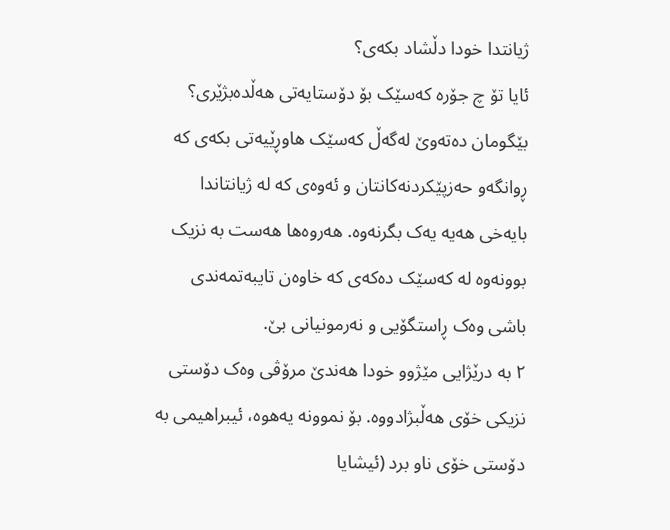ژیانتدا خودا دڵشاد بکەی؟
ئایا تۆ چ جۆرە کەسێک بۆ دۆستایەتی هەڵدەبژێری؟ بێگومان دەتەوێ لەگەڵ کەسێک هاوڕێیەتی بکەی کە ڕوانگەو حەزپێکردنەکانتان و ئەوەی کە لە ژیانتاندا بایەخی هەیە یەک بگرنەوە. هەروەها هەست بە نزیک بوونەوە لە کەسێک دەکەی کە خاوەن تایبەتمەندی باشی وەک ڕاستگۆیی و نەرمونیانی بێ.
٢ بە درێژایی مێژوو خودا هەندێ مرۆڤی وەک دۆستی نزیکی خۆی هەڵبژادووە. بۆ نموونە یەهوە، ئیبراهیمی بە دۆستی خۆی ناو برد (ئیشایا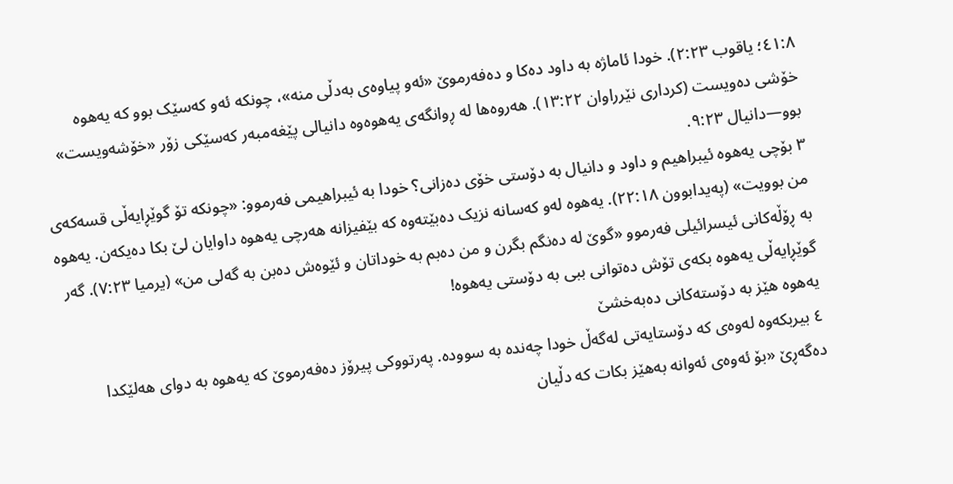٤١:٨؛ یاقوب ٢:٢٣). خودا ئاماژە بە داود دەکا و دەفەرموێ «ئەو پیاوەی بەدڵی منە»، چونکە ئەو کەسێک بوو کە یەهوە خۆشی دەویست (کرداری نێرراوان ١٣:٢٢). هەروەها لە ڕوانگەی یەهوەوە دانیالی پێغەمبەر کەسێکی زۆر «خۆشەویست» بوو—دانیال ٩:٢٣.
٣ بۆچی یەهوە ئیبراهیم و داود و دانیال بە دۆستی خۆی دەزانی؟ خودا بە ئیبراهیمی فەرموو: «چونکە تۆ گوێڕایەڵی قسەکەی من بوویت» (پەیدابوون ٢٢:١٨). یەهوە لەو کەسانە نزیک دەبێتەوە کە بێفیزانە هەرچی یەهوە داوایان لێ بکا دەیکەن. یەهوە بە ڕۆڵەکانی ئیسرائیلی فەرموو «گوێ لە دەنگم بگرن و من دەبم بە خوداتان و ئێوەش دەبن بە گەلی من» (یرمیا ٧:٢٣). گەر گوێڕایەڵی یەهوە بکەی تۆش دەتوانی ببی بە دۆستی یەهوە!
یەهوە هێز بە دۆستەکانی دەبەخشێ
٤ بیربکەوە لەوەی کە دۆستایەتی لەگەڵ خودا چەندە بە سوودە. پەرتووکی پیرۆز دەفەرموێ کە یەهوە بە دوای هەلێکدا دەگەڕێ «بۆ ئەوەی ئەوانە بەهێز بکات کە دڵیان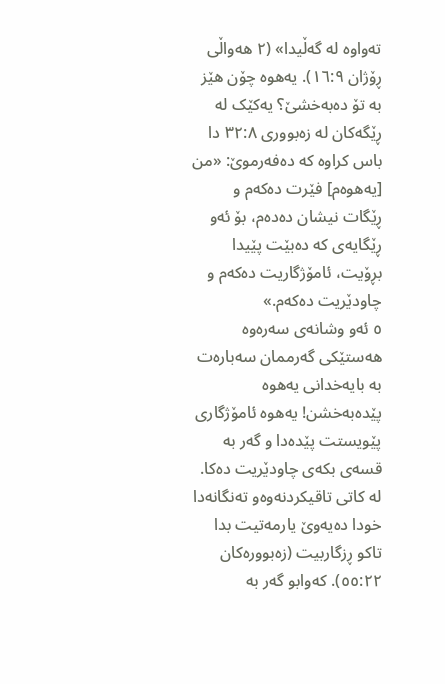تەواوە لە گەڵیدا» (٢ هەواڵی ڕۆژان ١٦:٩). یەهوە چۆن هێز بە تۆ دەبەخشێ؟ یەکێک لە ڕێگەکان لە زەبووری ٣٢:٨ دا باس کراوە کە دەفەرموێ: «من [یەهوەم] فێرت دەکەم و ڕێگات نیشان دەدەم، بۆ ئەو ڕێگایەی کە دەبێت پێیدا بڕۆیت، ئامۆژگاریت دەکەم و چاودێریت دەکەم.»
٥ ئەو وشانەی سەرەوە هەستێکی گەرممان سەبارەت بە بایەخدانی یەهوە پێدەبەخشن! یەهوە ئامۆژگاری پێویستت پێدەدا و گەر بە قسەی بکەی چاودێریت دەکا. لە کاتی تاقیکردنەوەو تەنگانەدا خودا دەیەوێ یارمەتیت بدا تاکو ڕزگاربیت (زەبوورەکان ٥٥:٢٢). کەوابو گەر بە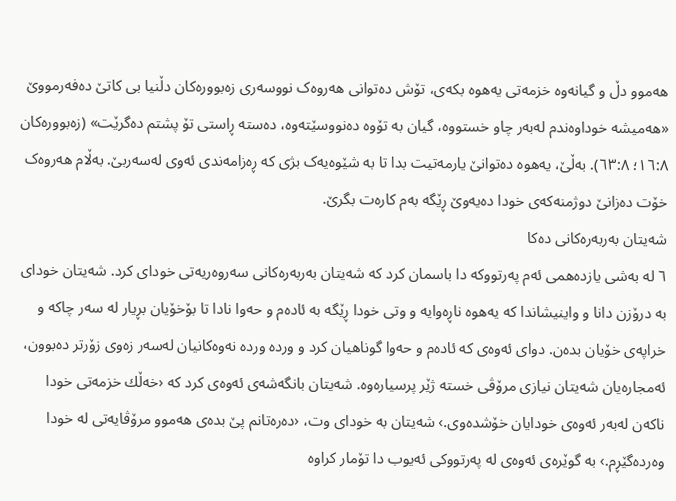هەموو دڵ و گیانەوە خزمەتی یەهوە بکەی، تۆش دەتوانی هەروەک نووسەری زەبوورەکان دڵنیا بی کاتێ دەفەرمووێ «هەمیشە خوداوەندم لەبەر چاو خستووە، گیان بە تۆوە دەنووسێتەوە، دەستە ڕاستی تۆ پشتم دەگرێت» (زەبوورەکان ١٦:٨؛ ٦٣:٨). بەڵێ، یەهوە دەتوانێ یارمەتیت بدا تا بە شێوەیەک بژی کە ڕەزامەندی ئەوی لەسەربێ. بەڵام هەروەک خۆت دەزانێ دوژمنەکەی خودا دەیەوێ ڕێگە بەم کارەت بگرێ.
شەیتان بەربەرەکانی دەکا
٦ لە بەشی یازدەهمی ئەم پەرتووکە دا باسمان کرد کە شەیتان بەربەرەکانی سەروەریەتی خودای کرد. شەیتان خودای بە درۆزن دانا و واینیشاندا کە یەهوە ناڕەوایە و وتی خودا ڕێگە بە ئادەم و حەوا نادا تا بۆخۆیان بڕیار لە سەر چاکە و خراپەی خۆیان بدەن. دوای ئەوەی کە ئادەم و حەوا گوناهیان کرد و وردە وردە نەوەکانیان لەسەر زەوی زۆرتر دەبوون، ئەمجارەیان شەیتان نیازی مرۆڤی خستە ژێر پرسیارەوە. شەیتان بانگەشەی ئەوەی کرد کە ‹خەڵك خزمەتی خودا ناکەن لەبەر ئەوەی خودایان خۆشدەوی.› شەیتان بە خودای وت، ‹دەرەتانم پێ بدەی هەموو مرۆڤایەتی لە خودا وەردەگێڕم.› بە گوێرەی ئەوەی لە پەرتووکی ئەیوب دا تۆمار کراوە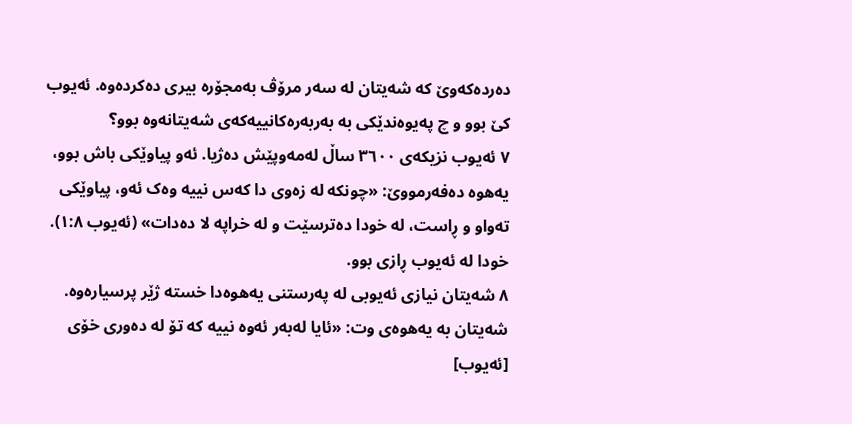دەردەکەوێ کە شەیتان لە سەر مرۆڤ بەمجۆرە بیری دەکردەوە. ئەیوب کێ بوو و چ پەیوەندێکی بە بەربەرەکانییەکەی شەیتانەوە بوو؟
٧ ئەیوب نزیکەی ٣٦٠٠ ساڵ لەمەوپێش دەژیا. ئەو پیاوێکی باش بوو، یەهوە دەفەرمووێ: «چونکە لە زەوی دا کەس نییە وەک ئەو، پیاوێکی تەواو و ڕاست، لە خودا دەترسێت و لە خراپە لا دەدات» (ئەیوب ١:٨). خودا لە ئەیوب ڕازی بوو.
٨ شەیتان نیازی ئەیوبی لە پەرستنی یەهوەدا خستە ژێر پرسیارەوە. شەیتان بە یەهوەی وت: «ئایا لەبەر ئەوە نییە کە تۆ لە دەوری خۆی [ئەیوب]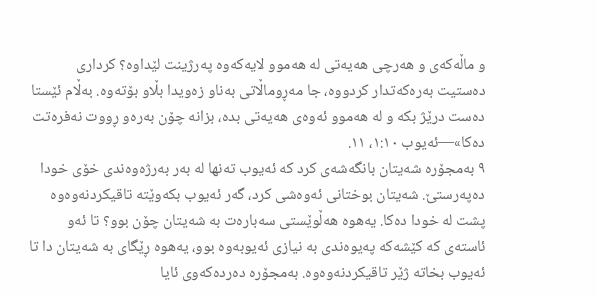و ماڵەکەی و هەرچی هەیەتی لە هەموو لایەکەوە پەرژینت لێداوە؟ کرداری دەستیت بەرەکەتدار کردووە، جا مەڕوماڵاتی بەناو زەویدا بڵاو بۆتەوە. بەڵام ئێستا دەست درێژ بکە و لە هەموو ئەوەی هەیەتی بدە، بزانە چۆن بەرەو ڕووت نەفرەتت دەکا»—ئەیوب ١:١٠، ١١.
٩ بەمجۆرە شەیتان بانگەشەی کرد کە ئەیوب تەنها لە بەر بەرژەوەندی خۆی خودا دەپەرستێ. شەیتان بوختانی ئەوەشی کرد، گەر ئەیوب بکەوێتە تاقیکردنەوەوە پشت لە خودا دەکا. یەهوە هەڵوێستی سەبارەت بە شەیتان چۆن بوو؟ تا ئەو ئاستەی کە کێشەکە پەیوەندی بە نیازی ئەیوبەوە بوو، یەهوە ڕێگای بە شەیتان دا تا ئەیوب بخاتە ژێر تاقیکردنەوەوە. بەمجۆرە دەردەکەوی ئایا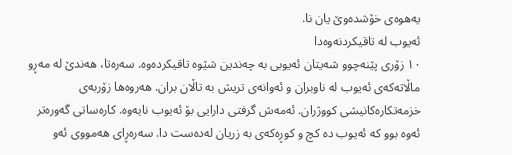یەهوەی خۆشدەوێ یان نا.
ئەیوب لە تاقیکردنەوەدا
١٠ زۆری پێنەچوو شەیتان ئەیوبی بە چەندین شێوە تاقیکردەوە. سەرەتا، هەندێ لە مەڕو ماڵاتەکەی ئەیوب لە ناوبران و ئەوانەی تریش بە تاڵان بران. هەروەها زۆربەی خزمەتکارەکانیشی کووژران. ئەمەش گرفتی دارایی بۆ ئەیوب نایەوە. کارەساتی گەورەتر ئەوە بوو کە ئەیوب دە کچ و کوڕەکەی بە زریان لەدەست دا. سەرەڕای هەمووی ئەو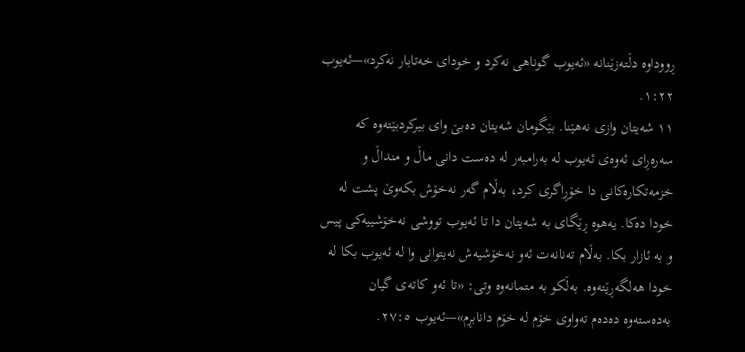ڕووداوە دڵتەزێنانە «ئەیوب گوناهی نەکرد و خودای خەتابار نەکرد»—ئەیوب ١:٢٢.
١١ شەیتان وازی نەهێنا. بێگومان شەیتان دەبێ وای بیرکردبێتەوە کە سەرەڕای ئەوەی ئەیوب لە بەرامبەر لە دەست دانی ماڵ و منداڵ و خزمەتکارەکانی دا خۆڕاگری کرد، بەڵام گەر نەخۆش بکەوێ پشت لە خودا دەکا. یەهوە ڕێگای بە شەیتان دا تا ئەیوب تووشی نەخۆشییەکی پیس و بە ئازار بکا. بەڵام تەنانەت ئەو نەخۆشیەش نەیتوانی وا لە ئەیوب بکا لە خودا هەلگەڕێتەوە. بەڵکو بە متمانەوە وتی: «تا ئەو کاتەی گیان بەدەستەوە دەدەم تەواوی خۆم لە خۆم دانابڕم»—ئەیوب ٢٧:٥.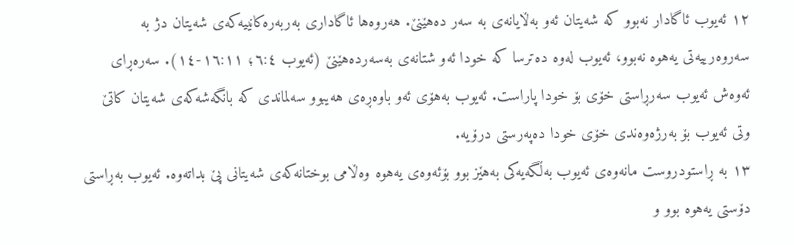١٢ ئەیوب ئاگادار نەبوو کە شەیتان ئەو بەڵایانەی بە سەر دەهێنێ. هەروەها ئاگاداری بەربەرەکانییەکەی شەیتان دژ بە سەروەرییەتی یەهوە نەبوو، ئەیوب لەوە دەترسا کە خودا ئەو شتانەی بەسەردەهێنێ (ئەیوب ٦:٤؛ ١٦:١١-١٤). سەرەڕای ئەوەش ئەیوب سەرڕاستی خۆی بۆ خودا پاراست. ئەیوب بەهۆی ئەو باوەڕەی هەیبوو سەلماندی کە بانگەشەکەی شەیتان کاتێ وتی ئەیوب بۆ بەرژەوەندی خۆی خودا دەپەرستی درۆیە.
١٣ بە ڕاستودروست مانەوەی ئەیوب بەڵگەیەکی بەهێز بوو بۆئەوەی یەهوە وەڵامی بوختانەکەی شەیتانی پێ بداتەوە. ئەیوب بەڕاستی دۆستی یەهوە بوو و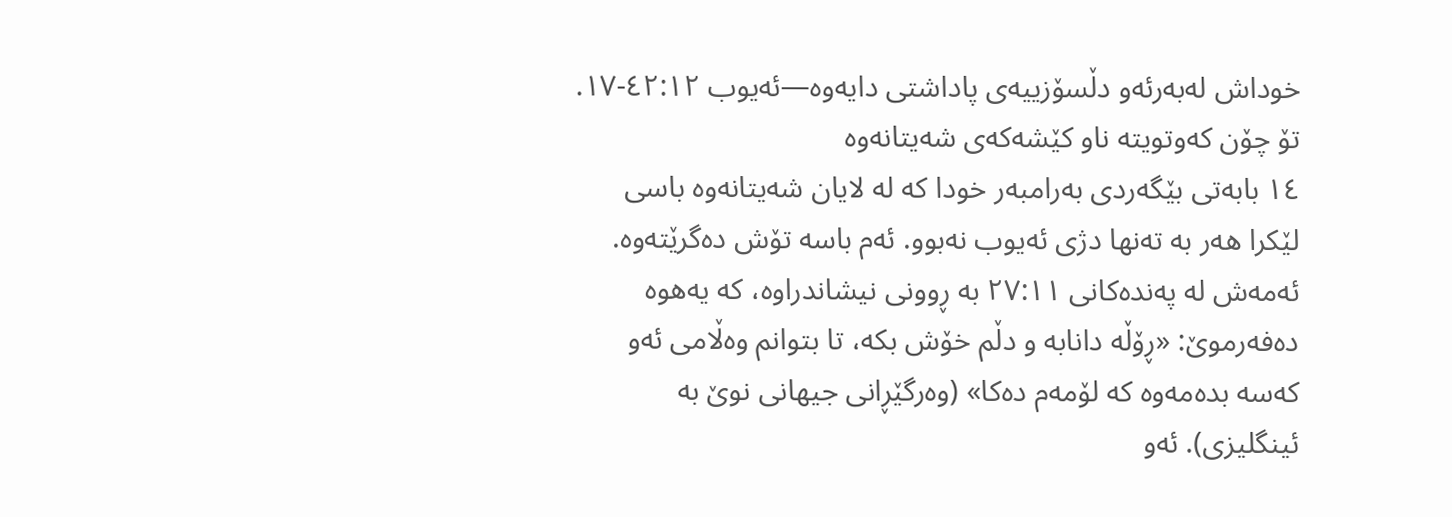خوداش لەبەرئەو دڵسۆزییەی پاداشتی دایەوە—ئەیوب ٤٢:١٢-١٧.
تۆ چۆن کەوتویتە ناو کێشەکەی شەیتانەوە
١٤ بابەتی بێگەردی بەرامبەر خودا کە لە لایان شەیتانەوە باسی لێکرا هەر بە تەنها دژی ئەیوب نەبوو. ئەم باسە تۆش دەگرێتەوە. ئەمەش لە پەندەکانی ٢٧:١١ بە ڕوونی نیشاندراوە، کە یەهوە دەفەرموێ: «ڕۆڵە دانابە و دڵم خۆش بکە، تا بتوانم وەڵامی ئەو کەسە بدەمەوە کە لۆمەم دەکا» (وەرگێڕانی جیهانی نوێ بە ئینگلیزی). ئەو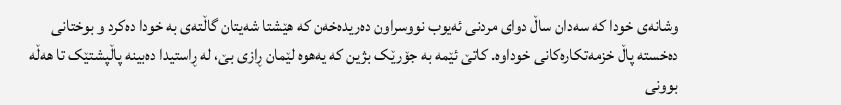وشانەی خودا کە سەدان ساڵ دوای مردنی ئەیوب نووسراون دەریدەخەن کە هێشتا شەیتان گاڵتەی بە خودا دەکرد و بوختانی دەخستە پاڵ خزمەتکارەکانی خوداوە. کاتێ ئێمە بە جۆرێک بژین کە یەهوە لێمان ڕازی بێ، لە ڕاستیدا دەبینە پاڵپشتێک تا هەڵە بوونی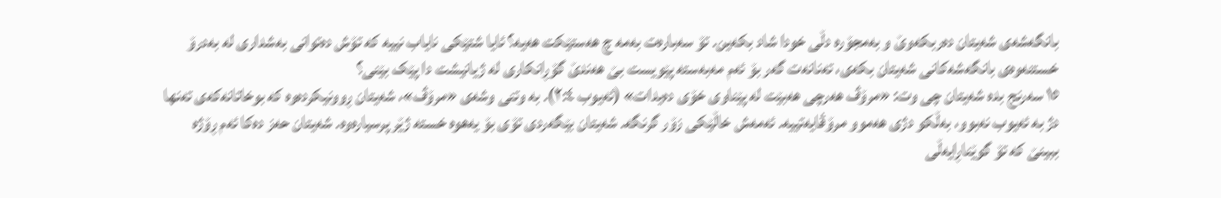بانگەشەی شەیتان دەربکەوێ و بەمجۆرە دڵی خودا شاد بکەین. تۆ سەبارەت بەمە چ هەستێکت هەیە؟ ئایا شتێکی نایاب نییە کە تۆش دەتوانی بەشداری لە بەدرۆ خستنەوەی بانگەشەکانی شەیتان بکەی، تەنانەت گەر بۆ ئەم مەبەستە پێویست بێ هەندێ گۆڕانکاری لە ژیانیشت دا پێک بێنی؟
١٥ سەرنج بدە شەیتان چی وت: «مرۆڤ هەرچی هەبێت لە پێناوی خۆی دەیدات» (ئەیوب ٢:٤). بە وتنی وشەی «مرۆڤ»، شەیتان ڕوونیکردەوە کە بوخاتانەکەی تەنها دژ بە ئەیوب نەبوو، بەڵکو دژی هەموو مرۆڤایەتییە. ئەمەش خاڵێکی زۆر گرنگە. شەیتان بێگەردی تۆی بۆ یەهوە خستە ژێر پرسیارەوە. شەیتان حەز دەکا ئەم ڕۆژە ببینێ کە تۆ گوێناڕایەڵی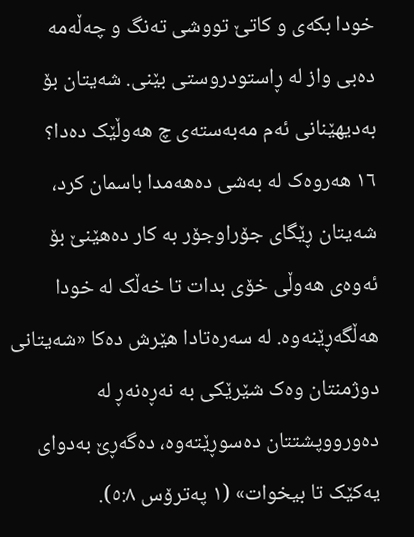خودا بکەی و کاتێ تووشی تەنگ و چەڵەمە دەبی واز لە ڕاستودروستی بێنی. شەیتان بۆ بەدیهێنانی ئەم مەبەستەی چ هەوڵێک دەدا؟
١٦ هەروەک لە بەشی دەهەمدا باسمان کرد، شەیتان ڕێگای جۆراوجۆر بە کار دەهێنێ بۆ ئەوەی هەوڵی خۆی بدات تا خەڵک لە خودا هەڵگەڕێنەوە. لە سەرەتادا هێرش دەکا «شەیتانی دوژمنتان وەک شێرێکی بە نەڕەنەڕ لە دەورووپشتتان دەسوڕێتەوە، دەگەڕێ بەدوای یەکێک تا بیخوات» (١ پەترۆس ٥:٨).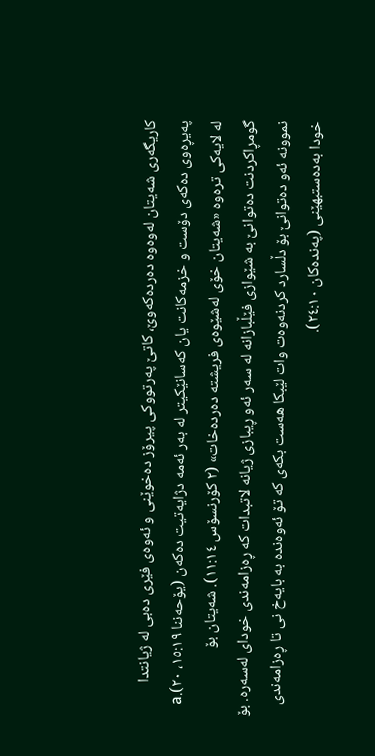کاریگەری شەیتان لەوەوە دەردەکەوێ، کاتێ پەرتووکی پیرۆز دەخوێنی و ئەوەی فێری دەبی لە ژیانتدا پەیڕەوی دەکەی دۆست و خزمەکانت یان کەسانێکیتر لە بەر ئەمە دژایەتیت دەکەن (یۆحەننا ١٥:١٩، ٢٠).a لە لایەکی ترەوە «شەیتان خۆی لەشێوەی فریشتە دەردەخات» (٢ کۆرنسۆس ١١:١٤). شەیتان بۆ گومڕاکردنت دەتوانێ بە شێوازی فێڵبازانە لە سەر ئەو ڕیبازی ژیانە لاتبدات کە ڕەزامەندی خودای لەسەرە. بۆ نموونە ئەو دەتوانێ بۆ دڵسارد کردنەوەت وات لێبکا هەست بکەی کە تۆ ئەوەندە بە بایەخ نی تا ڕەزامەندی خودا بەدەستبهێنی (پەندەکان ٢٤:١٠).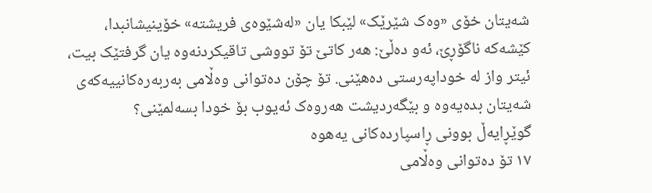شەیتان خۆی «وەک شێرێک» لێبکا یان «لەشێوەی فریشتە» خۆینیشانبدا، کێشەکە ناگۆڕێ، ئەو دەڵێ: هەر کاتێ تۆ تووشی تاقیکردنەوە یان گرفتێک بیت، ئیتر واز لە خوداپەرستی دەهێنی. تۆ چۆن دەتوانی وەڵامی بەربەرەکانییەکەی شەیتان بدەیەوە و بێگەردیشت هەروەک ئەیوب بۆ خودا بسەلمێنی؟
گوێڕایەڵ بوونی ڕاسپاردەکانی یەهوە
١٧ تۆ دەتوانی وەڵامی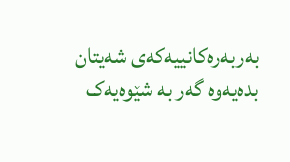بەربەرەکانییەکەی شەیتان بدەیەوە گەر بە شێوەیەک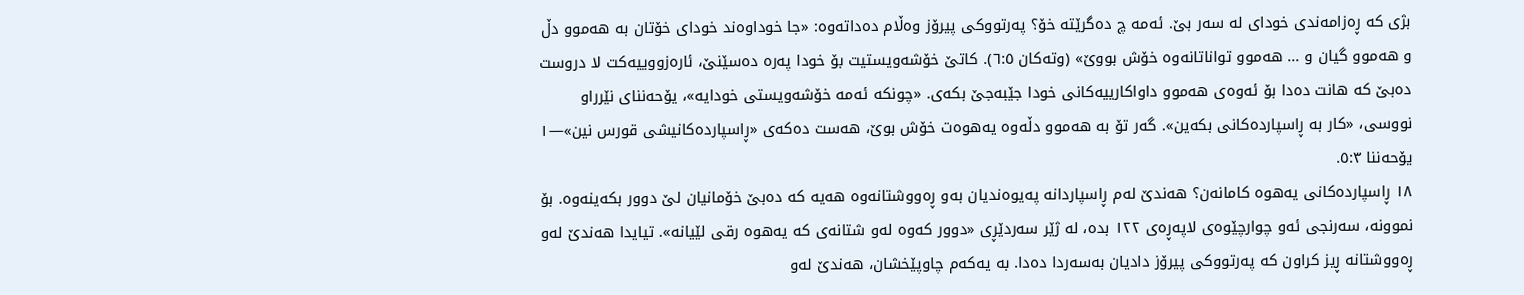بژی کە ڕەزامەندی خودای لە سەر بێ. ئەمە چ دەگرێتە خۆ؟ پەرتووکی پیرۆز وەڵام دەداتەوە: «جا خوداوەند خودای خۆتان بە هەموو دڵ و هەموو گیان و ... هەموو تواناتانەوە خۆش بووێ» (وتەکان ٦:٥). کاتێ خۆشەویستیت بۆ خودا پەرە دەسێنێ، ئارەزووییەکت لا دروست دەبێ کە هانت دەدا بۆ ئەوەی هەموو داواکارییەکانی خودا جێبەجێ بکەی. «چونکە ئەمە خۆشەویستی خودایە»، یۆحەننای نێرراو نووسی، «کار بە ڕاسپاردەکانی بکەین». گەر تۆ بە هەموو دڵەوە یەهوەت خۆش بوێ، هەست دەکەی «ڕاسپاردەکانیشی قورس نین»—١ یۆحەننا ٥:٣.
١٨ ڕاسپاردەکانی یەهوە کامانەن؟ هەندێ لەم ڕاسپاردانە پەیوەندیان بەو ڕەووشتانەوە هەیە کە دەبێ خۆمانیان لێ دوور بکەینەوە. بۆ نموونە، سەرنجی ئەو چوارچێوەی لاپەڕەی ١٢٢ بدە، لە ژێر سەردێڕی «دوور کەوە لەو شتانەی کە یەهوە رقی لێیانە». تیایدا هەندێ لەو ڕەووشتانە ڕیز کراون کە پەرتووکی پیرۆز دادیان بەسەردا دەدا. بە یەکەم چاوپێخشان، هەندێ لەو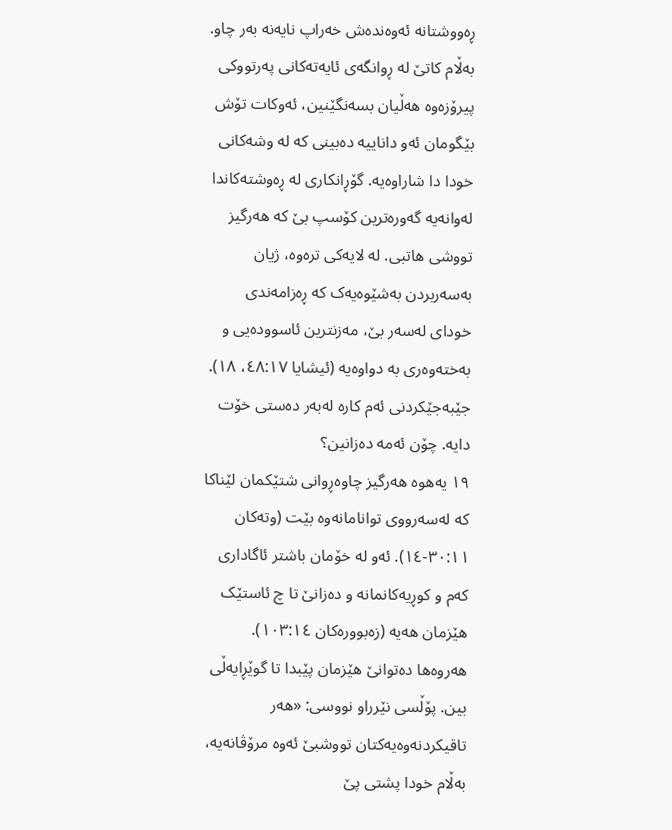ڕەووشتانە ئەوەندەش خەراپ نایەنە بەر چاو. بەڵام کاتێ لە ڕوانگەی ئایەتەکانی پەرتووکی پیرۆزەوە هەڵیان بسەنگێنین، ئەوکات تۆش بێگومان ئەو داناییە دەبینی کە لە وشەکانی خودا دا شاراوەیە. گۆڕانکاری لە ڕەوشتەکاندا لەوانەیە گەورەترین کۆسپ بێ کە هەرگیز تووشی هاتبی. لە لایەکی ترەوە، ژیان بەسەربردن بەشێوەیەک کە ڕەزامەندی خودای لەسەر بێ، مەزنترین ئاسوودەیی و بەختەوەری بە دواوەیە (ئیشایا ٤٨:١٧، ١٨). جێبەجێکردنی ئەم کارە لەبەر دەستی خۆت دایە. چۆن ئەمە دەزانین؟
١٩ یەهوە هەرگیز چاوەڕوانی شتێکمان لێناکا کە لەسەرووی توانامانەوە بێت (وتەکان ٣٠:١١-١٤). ئەو لە خۆمان باشتر ئاگاداری کەم و کوڕیەکانمانە و دەزانێ تا چ ئاستێک هێزمان هەیە (زەبوورەکان ١٠٣:١٤). هەروەها دەتوانێ هێزمان پێبدا تا گوێڕایەڵی بین. پۆڵسی نێرراو نووسی: «هەر تاقیکردنەوەیەکتان تووشبێ ئەوە مرۆڤانەیە، بەڵام خودا پشتی پێ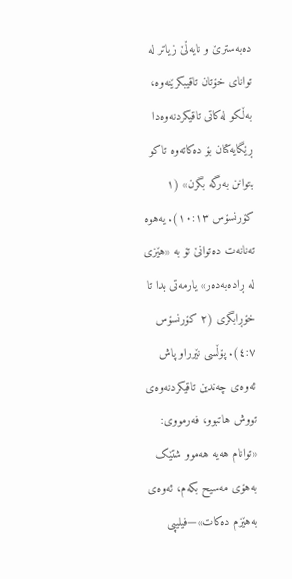دەبەسترێ و نایەڵێ زیاتر لە توانای خۆتان تاقیبکرێنەوە، بەڵکو لەکاتی تاقیکردنەوەدا ڕێگایەکتان بۆ دەکاتەوە تاکو بتوانن بەرگە بگرن» (١ کۆرنسۆس ١٠:١٣). یەهوە تەنانەت دەتوانێ تۆ بە «هێزی لە ڕادەبەدەر» یارمەتی بدا تا خۆڕابگری (٢ کۆرنسۆس ٤:٧). پۆڵسی نێرراو پاش ئەوەی چەندین تاقیکردنەوەی تووش هاتبوو، فەرمووی: «توانام هەیە هەموو شتێک بەهۆی مەسیح بکەم، ئەوەی بەهێزم دەکات»—فیلیپی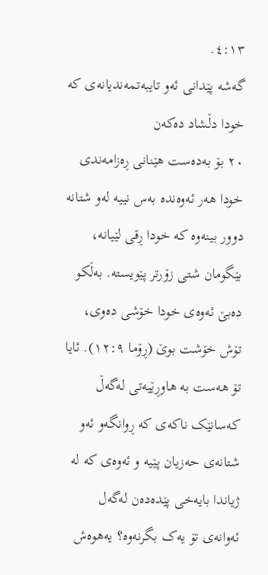٤:١٣.
گەشە پێدانی ئەو تایبەتمەندیانەی کە خودا دڵشاد دەکەن
٢٠ بۆ بەدەست هێنانی ڕەزامەندی خودا هەر ئەوەندە بەس نییە لەو شتانە دوور بینەوە کە خودا ڕقی لێیانە، بێگومان شتی زۆرتر پێویستە. بەڵکو دەبێ ئەوەی خودا خۆشی دەوی، تۆش خۆشت بوێ (ڕۆما ١٢:٩). ئایا تۆ هەست بە هاوڕێیەتی لەگەڵ کەسانێک ناکەی کە ڕوانگەو ئەو شتانەی حەزیان پێیە و ئەوەی کە لە ژیاندا بایەخی پێدەدەن لەگەل ئەوانەی تۆ یەک بگرنەوە؟ یەهوەش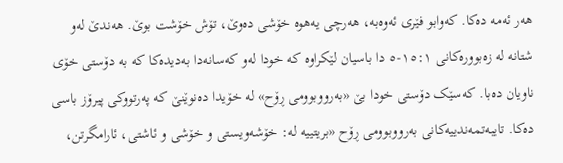هەر ئەمە دەکا. کەوابو فێری ئەوەبە، هەرچی یەهوە خۆشی دەوێ، تۆش خۆشت بوێ. هەندێ لەو شتانە لە زەبوورەکانی ١٥:١-٥ دا باسیان لێکراوە کە خودا لەو کەسانەدا بەدیدەکا کە بە دۆستی خۆی ناویان دەبا. کەسێک دۆستی خودا بێ «بەرووبوومی ڕۆح» لە خۆیدا دەنوێنێ کە پەرتووکی پیرۆز باسی دەکا. تایبەتمەندییەکانی بەرووبوومی ڕۆح «بریتییە لە: خۆشەویستی و خۆشی و ئاشتی، ئارامگرتن،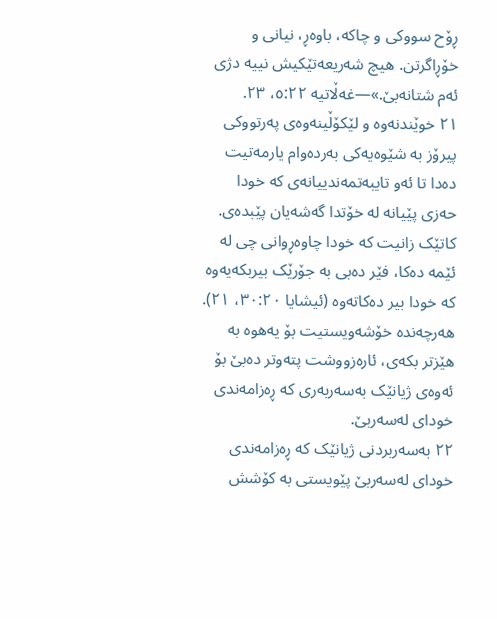ڕۆح سووکی و چاکە، باوەڕ، نیانی و خۆڕاگرتن. هیچ شەریعەتێکیش نییە دژی ئەم شتانەبێ.»—غەڵاتیە ٥:٢٢، ٢٣.
٢١ خوێندنەوە و لێکۆڵینەوەی پەرتووکی پیرۆز بە شێوەیەکی بەردەوام یارمەتیت دەدا تا ئەو تایبەتمەندییانەی کە خودا حەزی پێیانە لە خۆتدا گەشەیان پێبدەی. کاتێک زانیت کە خودا چاوەڕوانی چی لە ئێمە دەکا، فێر دەبی بە جۆرێک بیربکەیەوە کە خودا بیر دەکاتەوە (ئیشایا ٣٠:٢٠، ٢١). هەرچەندە خۆشەویستیت بۆ یەهوە بە هێزتر بکەی، ئارەزووشت پتەوتر دەبێ بۆ ئەوەی ژیانێک بەسەربەری کە ڕەزامەندی خودای لەسەربێ.
٢٢ بەسەربردنی ژیانێک کە ڕەزامەندی خودای لەسەربێ پێویستی بە کۆشش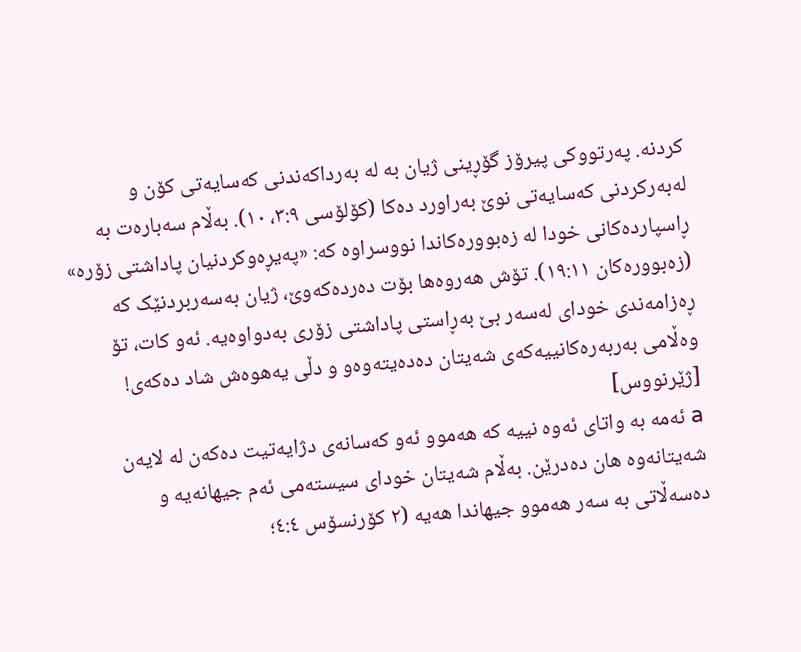کردنە. پەرتووکی پیرۆز گۆڕینی ژیان بە لە بەرداکەندنی کەسایەتی کۆن و لەبەرکردنی کەسایەتی نوێ بەراورد دەکا (کۆلۆسی ٣:٩، ١٠). بەڵام سەبارەت بە ڕاسپاردەکانی خودا لە زەبوورەکاندا نووسراوە کە: «پەیڕەوکردنیان پاداشتی زۆرە» (زەبوورەکان ١٩:١١). تۆش هەروەها بۆت دەردەکەوێ، ژیان بەسەربردنێک کە ڕەزامەندی خودای لەسەر بێ بەڕاستی پاداشتی زۆری بەدواوەیە. ئەو کات، تۆ وەڵامی بەربەرەکانییەکەی شەیتان دەدەیتەوەو و دڵی یەهوەش شاد دەکەی!
[ژێرنووس]
a ئەمە بە واتای ئەوە نییە کە هەموو ئەو کەسانەی دژایەتیت دەکەن لە لایەن شەیتانەوە هان دەدرێن. بەڵام شەیتان خودای سیستەمی ئەم جیهانەیە و دەسەڵاتی بە سەر هەموو جیهاندا هەیە (٢ کۆرنسۆس ٤:٤؛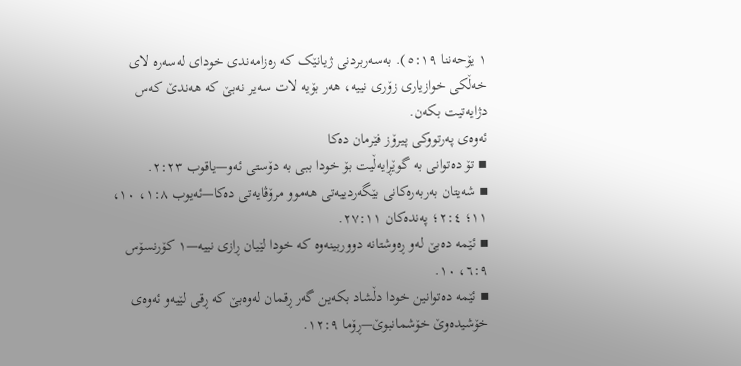١ یۆحەننا ٥:١٩). بەسەربردنی ژیانێک کە رەزامەندی خودای لەسەرە لای خەڵکی خوازیاری زۆری نییە، هەر بۆیە لات سەیر نەبێ کە هەندێ کەس دژایەتیت بکەن.
ئەوەی پەرتووکی پیرۆز فێرمان دەکا
▪ تۆ دەتوانی بە گوێڕایەڵیت بۆ خودا ببی بە دۆستی ئەو—یاقوب ٢:٢٣.
▪ شەیتان بەربەرەکانی بێگەردییەتی هەموو مرۆڤایەتی دەکا—ئەیوب ١:٨، ١٠، ١١؛ ٢:٤؛ پەندەکان ٢٧:١١.
▪ ئێمە دەبێ لەو ڕەوشتانە دووربینەوە کە خودا لێیان ڕازی نییە—١ کۆرنسۆس ٦:٩، ١٠.
▪ ئێمە دەتوانین خودا دڵشاد بکەین گەر ڕقمان لەوەبێ کە ڕقی لێیەو ئەوەی خۆشیدەوێ خۆشمانبوێ—ڕۆما ١٢:٩.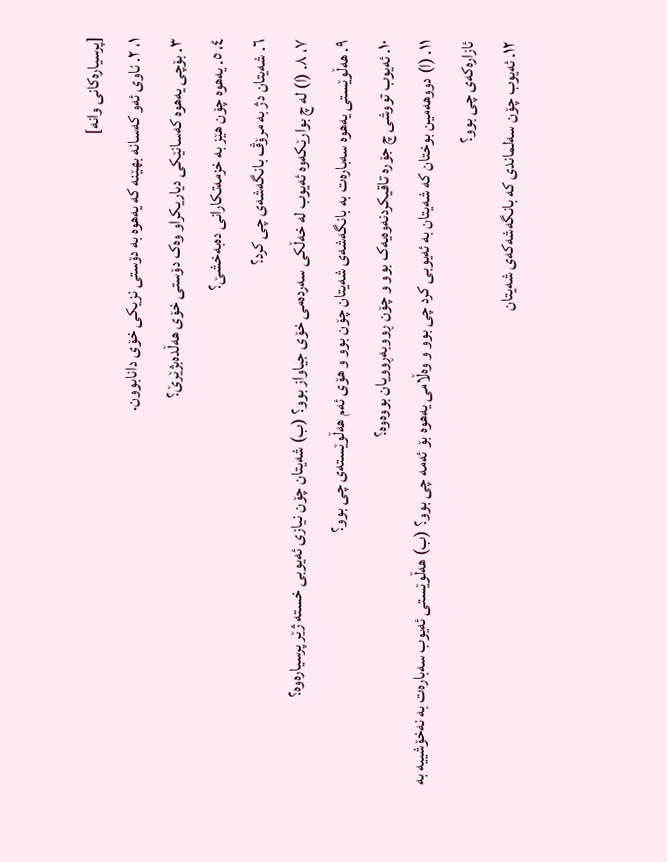[پرسیارەکانی وانە]
١، ٢. ناوی ئەو کەسانە بهێنە کە یەهوە بە دۆستی نزیکی خۆی دانابوون.
٣. بۆچی یەهوە کەسانێکی دیاریکراو وەک دۆستی خۆی هەڵدەبژێرێ؟
٤، ٥. یەهوە چۆن هێز بە خزمەتکارانی دەبەخشێ؟
٦. شەیتان دژ بە مرۆڤ بانگەشەی چی کرد؟
٧، ٨. (ا) لە چ بوارێکەوە ئەیوب لە خەڵکی سەردەمی خۆی جیاواز بوو؟ (ب) شەیتان چۆن نیازی ئەیوبی خستە ژێر پرسیارەوە؟
٩. هەڵوێستی یەهوە سەبارەت بە بانگەشەی شەیتان چۆن بوو و هۆی ئەم هەڵوێستەی چی بوو؟
١٠. ئەیوب تووشی چ جۆرە تاقیکردنەوەیەک بوو و چۆن ڕووبەڕوویان بووەوە؟
١١. (ا) دووهەمین بوختان کە شەیتان بە ئەیوبی کرد چی بوو و وەڵامی یەهوە بۆ ئەمە چی بوو؟ (ب) هەڵوێستی ئەیوب سەبارەت بە نەخۆشییە بە ئازارەکەی چی بوو؟
١٢. ئەیوب چۆن سەلماندی کە بانگەشەکەی شەیتان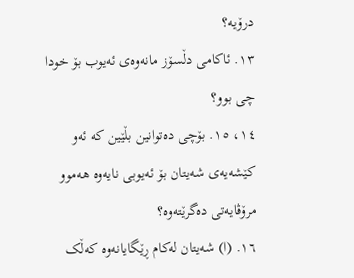درۆیە؟
١٣. ئاکامی دڵسۆز مانەوەی ئەیوب بۆ خودا چی بوو؟
١٤، ١٥. بۆچی دەتوانین بڵێین کە ئەو کێشەیەی شەیتان بۆ ئەیوبی نایەوە هەموو مرۆڤایەتی دەگرێتەوە؟
١٦. (ا) شەیتان لەکام ڕێگایانەوە کەڵک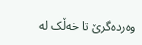وەردەگرێ تا خەڵک لە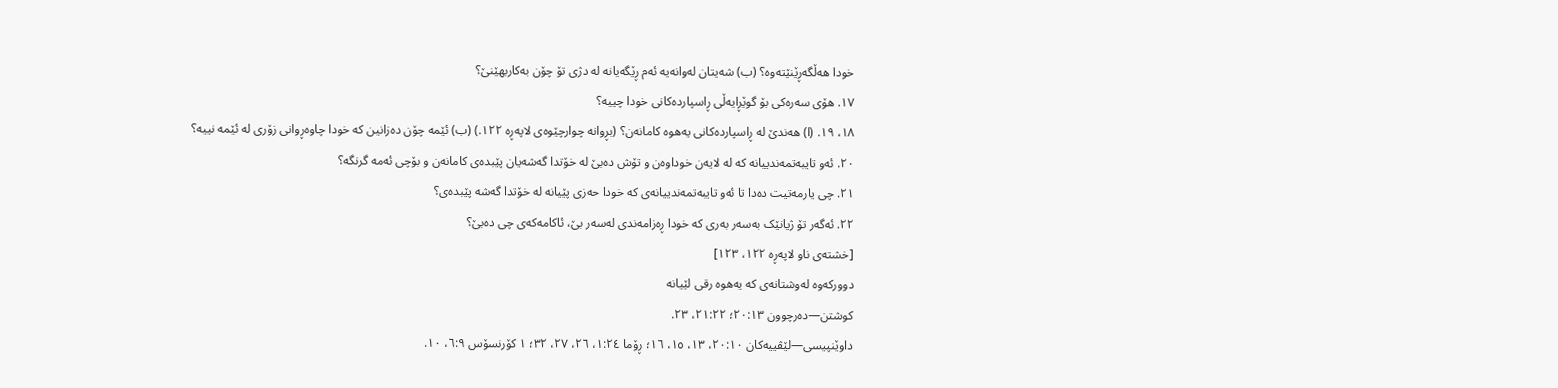خودا هەڵگەڕێنێتەوە؟ (ب) شەیتان لەوانەیە ئەم ڕێگەیانە لە دژی تۆ چۆن بەکاربهێنێ؟
١٧. هۆی سەرەکی بۆ گوێڕایەڵی ڕاسپاردەکانی خودا چییە؟
١٨، ١٩. (ا) هەندێ لە ڕاسپاردەکانی یەهوە کامانەن؟ (بڕوانە چوارچێوەی لاپەڕە ١٢٢.) (ب) ئێمە چۆن دەزانین کە خودا چاوەڕوانی زۆری لە ئێمە نییە؟
٢٠. ئەو تایبەتمەندییانە کە لە لایەن خوداوەن و تۆش دەبێ لە خۆتدا گەشەیان پێبدەی کامانەن و بۆچی ئەمە گرنگە؟
٢١. چی یارمەتیت دەدا تا ئەو تایبەتمەندییانەی کە خودا حەزی پێیانە لە خۆتدا گەشە پێبدەی؟
٢٢. ئەگەر تۆ ژیانێک بەسەر بەری کە خودا ڕەزامەندی لەسەر بێ، ئاکامەکەی چی دەبێ؟
[خشتەی ناو لاپەڕە ١٢٢، ١٢٣]
دوورکەوە لەوشتانەی کە یەهوە رقی لێیانە
کوشتن—دەرچوون ٢٠:١٣؛ ٢١:٢٢، ٢٣.
داوێنپیسی—لێڤییەکان ٢٠:١٠، ١٣، ١٥، ١٦؛ ڕۆما ١:٢٤، ٢٦، ٢٧، ٣٢؛ ١ کۆرنسۆس ٦:٩، ١٠.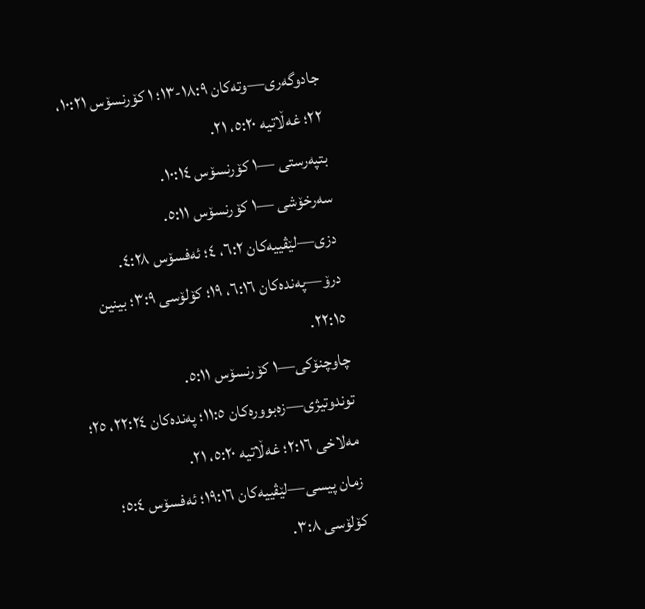جادوگەری—وتەکان ١٨:٩-١٣؛ ١ کۆرنسۆس ١٠:٢١، ٢٢؛ غەڵاتیە ٥:٢٠، ٢١.
بتپەرستی —١ کۆرنسۆس ١٠:١٤.
سەرخۆشی —١ کۆرنسۆس ٥:١١.
دزی—لێڤییەکان ٦:٢، ٤؛ ئەفسۆس ٤:٢٨.
درۆ—پەندەکان ٦:١٦، ١٩؛ کۆلۆسی ٣:٩؛ بینین ٢٢:١٥.
چاوچنۆکی—١ کۆرنسۆس ٥:١١.
توندوتیژی—زەبوورەکان ١١:٥؛ پەندەکان ٢٢:٢٤، ٢٥؛ مەلاخی ٢:١٦؛ غەڵاتیە ٥:٢٠، ٢١.
زمان پیسی—لێڤییەکان ١٩:١٦؛ ئەفسۆس ٥:٤؛ کۆلۆسی ٣:٨.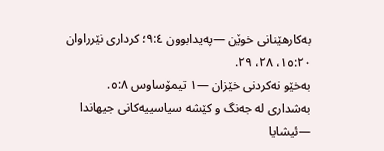بەکارهێنانی خوێن —پەیدابوون ٩:٤؛ کرداری نێرراوان ١٥:٢٠، ٢٨، ٢٩.
بەخێو نەکردنی خێزان —١ تیمۆساوس ٥:٨.
بەشداری لە جەنگ و کێشە سیاسییەکانی جیهاندا —ئیشایا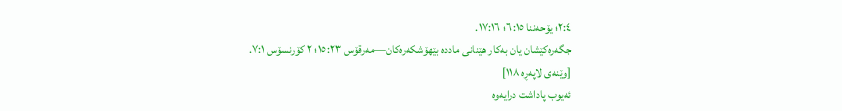٢:٤؛ یۆحەننا ٦:١٥؛ ١٧:١٦.
جگەرەکێشان یان بەکار هێنانی ماددە بێهۆشکەرەکان—مەرقۆس ١٥:٢٣؛ ٢ کۆرنسۆس ٧:١.
[وێنەی لاپەڕە ١١٨]
ئەیوب پاداشت درایەوە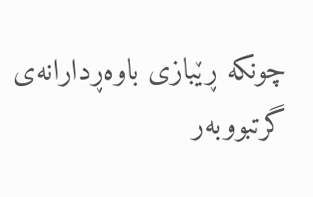چونکە ڕێبازی باوەڕدارانەی گرتبووبەر